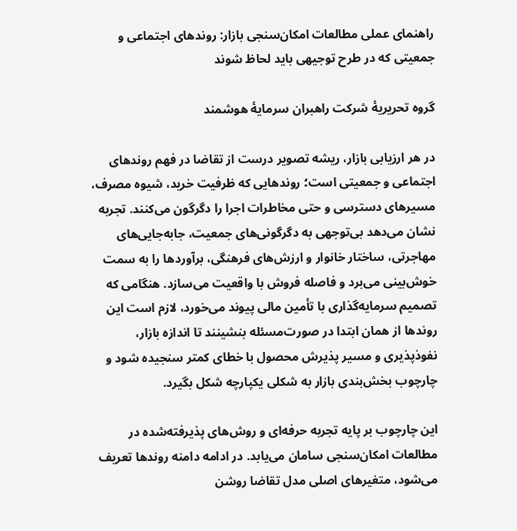راهنمای عملی مطالعات امکان‌سنجی بازار: روندهای اجتماعی و جمعیتی که در طرح توجیهی باید لحاظ شوند

گروه تحریریۀ شرکت راهبران سرمایۀ هوشمند

در هر ارزیابی بازار، ریشه تصویر درست از تقاضا در فهم روندهای اجتماعی و جمعیتی است؛ روندهایی که ظرفیت خرید، شیوه مصرف، مسیرهای دسترسی و حتی مخاطرات اجرا را دگرگون می‌کنند. تجربه نشان می‌دهد بی‌توجهی به دگرگونی‌های جمعیت، جابه‌جایی‌های مهاجرتی، ساختار خانوار و ارزش‌های فرهنگی، برآوردها را به سمت خوش‌بینی می‌برد و فاصله فروش با واقعیت می‌سازد. هنگامی که تصمیم سرمایه‌گذاری با تأمین مالی پیوند می‌خورد، لازم است این روندها از همان ابتدا در صورت‌مسئله بنشینند تا اندازه بازار، نفوذپذیری و مسیر پذیرش محصول با خطای کمتر سنجیده شود و چارچوب بخش‌بندی بازار به شکلی یکپارچه شکل بگیرد.

این چارچوب بر پایه تجربه حرفه‌ای و روش‌های پذیرفته‌شده در مطالعات امکان‌سنجی سامان می‌یابد. در ادامه دامنه روندها تعریف می‌شود، متغیرهای اصلی مدل تقاضا روشن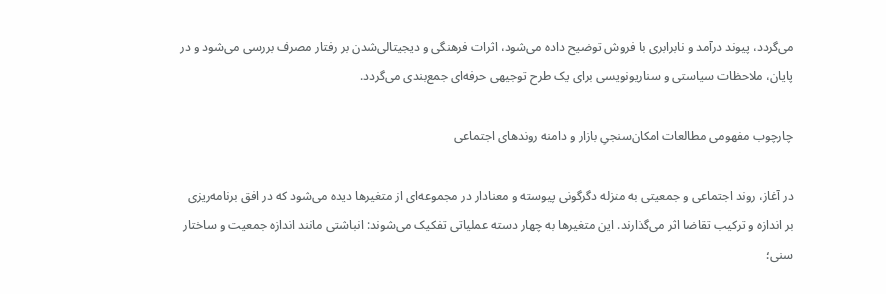می‌گردد، پیوند درآمد و نابرابری با فروش توضیح داده می‌شود، اثرات فرهنگی و دیجیتالی‌شدن بر رفتار مصرف بررسی می‌شود و در پایان، ملاحظات سیاستی و سناریونویسی برای یک طرح توجیهی حرفه‌ای جمع‌بندی می‌گردد.

چارچوب مفهومی مطالعات امکان‌سنجیِ بازار و دامنه روندهای اجتماعی

در آغاز، روند اجتماعی و جمعیتی به منزله دگرگونی پیوسته و معنادار در مجموعه‌ای از متغیرها دیده می‌شود که در افق برنامه‌ریزی بر اندازه و ترکیب تقاضا اثر می‌گذارند. این متغیرها به چهار دسته عملیاتی تفکیک می‌شوند: انباشتی مانند اندازه جمعیت و ساختار سنی؛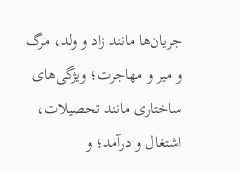جریان‌ها مانند زاد و ولد، مرگ و میر و مهاجرت؛ ویژگی‌های ساختاری مانند تحصیلات، اشتغال و درآمد؛ و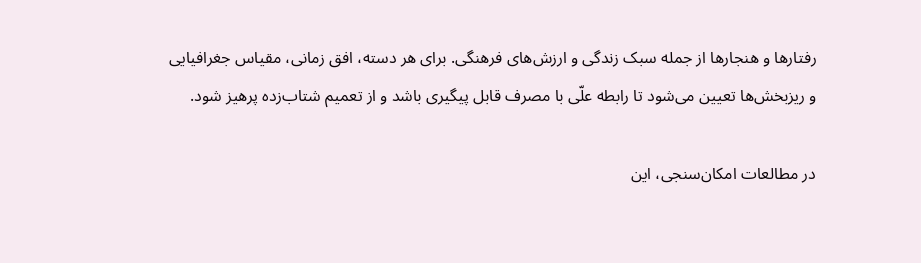رفتارها و هنجارها از جمله سبک زندگی و ارزش‌های فرهنگی. برای هر دسته، افق زمانی، مقیاس جغرافیایی و ریزبخش‌ها تعیین می‌شود تا رابطه علّی با مصرف قابل پیگیری باشد و از تعمیم شتاب‌زده پرهیز شود.

در مطالعات امکان‌سنجی، این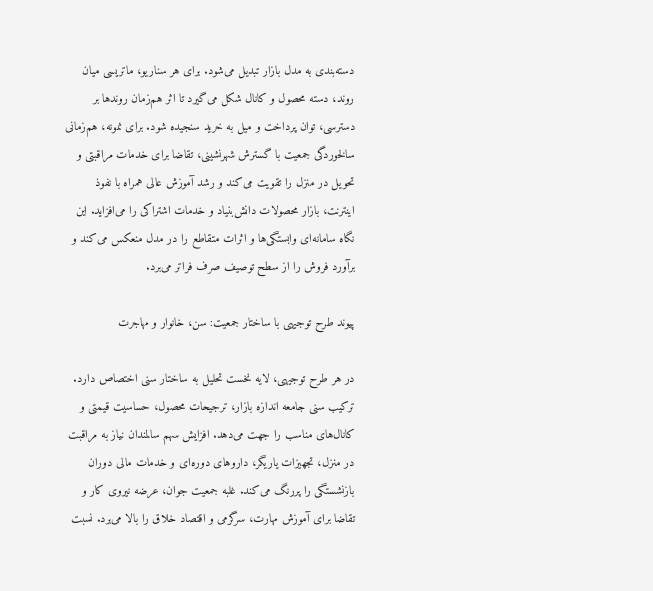دسته‌بندی به مدل بازار تبدیل می‌شود. برای هر سناریو، ماتریسی میان روند، دسته محصول و کانال شکل می‌گیرد تا اثر هم‌زمان روندها بر دسترسی، توان پرداخت و میل به خرید سنجیده شود. برای نمونه، هم‌زمانی سالخوردگی جمعیت با گسترش شهرنشینی، تقاضا برای خدمات مراقبتی و تحویل در منزل را تقویت می‌کند و رشد آموزش عالی همراه با نفوذ اینترنت، بازار محصولات دانش‌بنیاد و خدمات اشتراکی را می‌افزاید. این نگاه سامانه‌ای وابستگی‌ها و اثرات متقاطع را در مدل منعکس می‌کند و برآورد فروش را از سطح توصیف صرف فراتر می‌برد.

پیوند طرح توجیهی با ساختار جمعیت: سن، خانوار و مهاجرت

در هر طرح توجیهی، لایه نخست تحلیل به ساختار سنی اختصاص دارد. ترکیب سنی جامعه اندازه بازار، ترجیحات محصول، حساسیت قیمتی و کانال‌های مناسب را جهت می‌دهد. افزایش سهم سالمندان نیاز به مراقبت در منزل، تجهیزات یاریگر، داروهای دوره‌ای و خدمات مالی دوران بازنشستگی را پررنگ می‌کند. غلبه جمعیت جوان، عرضه نیروی کار و تقاضا برای آموزش مهارت، سرگرمی و اقتصاد خلاق را بالا می‌برد. نسبت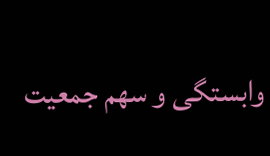وابستگی و سهم جمعیت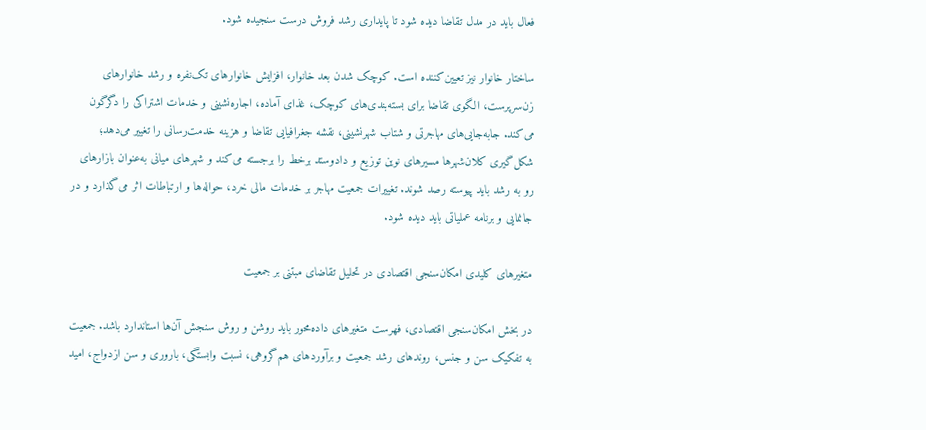فعال باید در مدل تقاضا دیده شود تا پایداری رشد فروش درست سنجیده شود.

ساختار خانوار نیز تعیین‌کننده است. کوچک شدن بعد خانوار، افزایش خانوارهای تک‌نفره و رشد خانوارهای زن‌سرپرست، الگوی تقاضا برای بسته‌بندی‌های کوچک، غذای آماده، اجاره‌نشینی و خدمات اشتراکی را دگرگون می‌کند. جابه‌جایی‌های مهاجرتی و شتاب شهرنشینی، نقشه جغرافیایی تقاضا و هزینه خدمت‌رسانی را تغییر می‌دهد؛ شکل‌گیری کلان‌شهرها مسیرهای نوین توزیع و دادوستد برخط را برجسته می‌کند و شهرهای میانی به‌عنوان بازارهای رو به رشد باید پیوسته رصد شوند. تغییرات جمعیت مهاجر بر خدمات مالی خرد، حواله‌ها و ارتباطات اثر می‌گذارد و در جانمایی و برنامه عملیاتی باید دیده شود.

متغیرهای کلیدی امکان‌سنجی اقتصادی در تحلیل تقاضای مبتنی بر جمعیت

در بخش امکان‌سنجی اقتصادی، فهرست متغیرهای داده‌محور باید روشن و روش سنجش آن‌ها استاندارد باشد. جمعیت به تفکیک سن و جنس، روندهای رشد جمعیت و برآوردهای هم‌گروهی، نسبت وابستگی، باروری و سن ازدواج، امید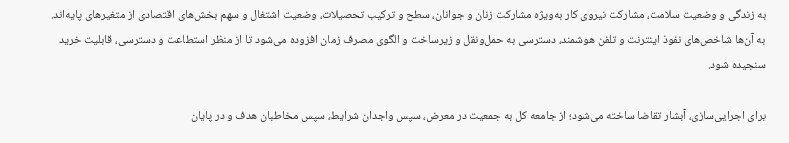به زندگی و وضعیت سلامت، مشارکت نیروی کار به‌ویژه مشارکت زنان و جوانان، سطح و ترکیب تحصیلات، وضعیت اشتغال و سهم بخش‌های اقتصادی از متغیرهای پایه‌اند. به آن‌ها شاخص‌های نفوذ اینترنت و تلفن هوشمند، دسترسی به حمل‌ونقل و زیرساخت و الگوی مصرف زمان افزوده می‌شود تا از منظر استطاعت و دسترسی، قابلیت خرید سنجیده شود.

برای اجرایی‌سازی، آبشار تقاضا ساخته می‌شود؛ از جامعه کل به جمعیت در معرض، سپس واجدان شرایط، سپس مخاطبان هدف و در پایان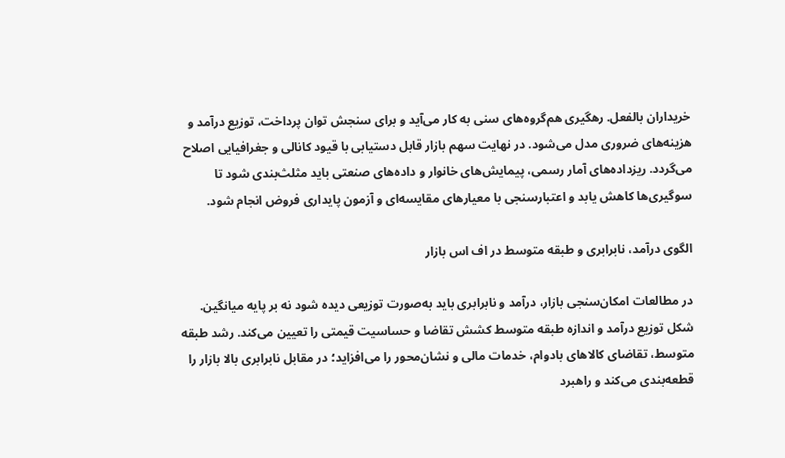خریداران بالفعل. رهگیری هم‌گروه‌های سنی به کار می‌آید و برای سنجش توان پرداخت، توزیع درآمد و هزینه‌های ضروری مدل می‌شود. در نهایت سهم بازار قابل دستیابی با قیود کانالی و جغرافیایی اصلاح می‌گردد. ریزداده‌های آمار رسمی، پیمایش‌های خانوار و داده‌های صنعتی باید مثلث‌بندی شود تا سوگیری‌ها کاهش یابد و اعتبارسنجی با معیارهای مقایسه‌ای و آزمون پایداری فروض انجام شود.

الگوی درآمد، نابرابری و طبقه‌ متوسط در اف اس بازار

در مطالعات امکان‌سنجی بازار، درآمد و نابرابری باید به‌صورت توزیعی دیده شود نه بر پایه میانگین. شکل توزیع درآمد و اندازه طبقه متوسط کشش تقاضا و حساسیت قیمتی را تعیین می‌کند. رشد طبقه متوسط، تقاضای کالاهای بادوام، خدمات مالی و نشان‌محور را می‌افزاید؛ در مقابل نابرابری بالا بازار را قطعه‌بندی می‌کند و راهبرد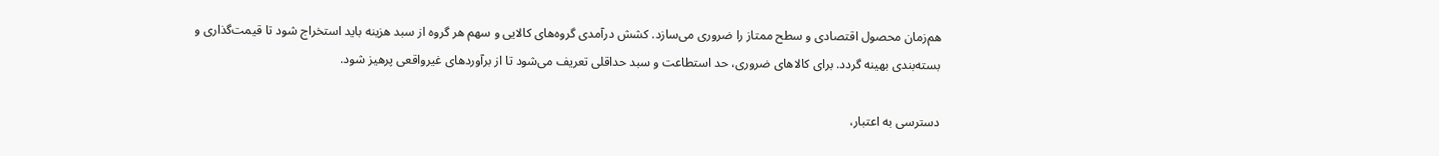هم‌زمان محصول اقتصادی و سطح ممتاز را ضروری می‌سازد. کشش درآمدی گروه‌های کالایی و سهم هر گروه از سبد هزینه باید استخراج شود تا قیمت‌گذاری و بسته‌بندی بهینه گردد. برای کالاهای ضروری، حد استطاعت و سبد حداقلی تعریف می‌شود تا از برآوردهای غیرواقعی پرهیز شود.

دسترسی به اعتبار،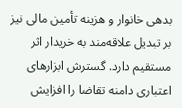بدهی خانوار و هزینه تأمین مالی نیز بر تبدیل علاقه‌مند به خریدار اثر مستقیم دارد. گسترش ابزارهای اعتباری دامنه تقاضا را افزایش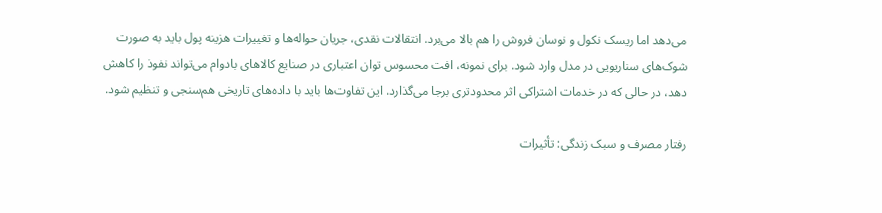می‌دهد اما ریسک نکول و نوسان فروش را هم بالا می‌برد. انتقالات نقدی، جریان حواله‌ها و تغییرات هزینه پول باید به صورت شوک‌های سناریویی در مدل وارد شود. برای نمونه، افت محسوس توان اعتباری در صنایع کالاهای بادوام می‌تواند نفوذ را کاهش دهد، در حالی که در خدمات اشتراکی اثر محدودتری برجا می‌گذارد. این تفاوت‌ها باید با داده‌های تاریخی هم‌سنجی و تنظیم شود.

رفتار مصرف و سبک‌ زندگی: تأثیرات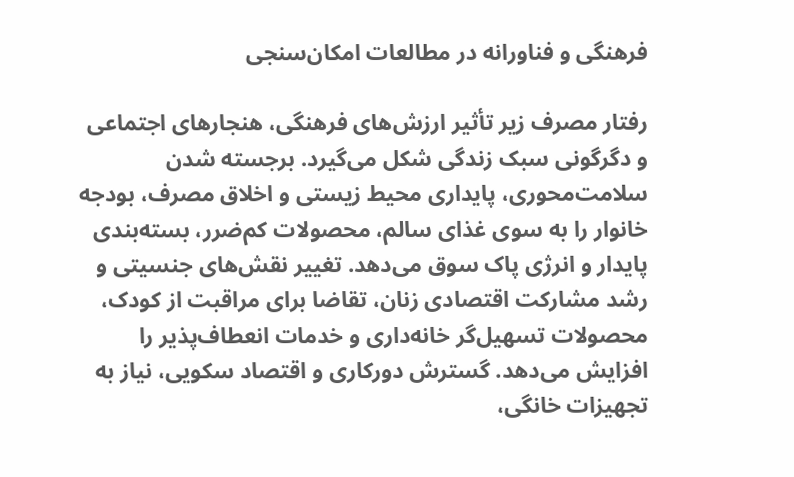فرهنگی و فناورانه در مطالعات امکان‌سنجی

رفتار مصرف زیر تأثیر ارزش‌های فرهنگی، هنجارهای اجتماعی و دگرگونی سبک زندگی شکل می‌گیرد. برجسته شدن سلامت‌محوری، پایداری محیط زیستی و اخلاق مصرف، بودجه خانوار را به سوی غذای سالم، محصولات کم‌ضرر، بسته‌بندی پایدار و انرژی پاک سوق می‌دهد. تغییر نقش‌های جنسیتی و رشد مشارکت اقتصادی زنان، تقاضا برای مراقبت از کودک، محصولات تسهیل‌گر خانه‌داری و خدمات انعطاف‌پذیر را افزایش می‌دهد. گسترش دورکاری و اقتصاد سکویی، نیاز به تجهیزات خانگی،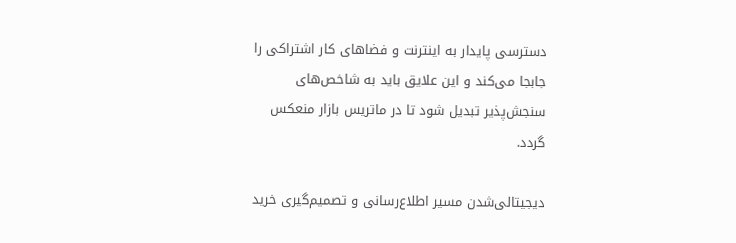دسترسی پایدار به اینترنت و فضاهای کار اشتراکی را جابجا می‌کند و این علایق باید به شاخص‌های سنجش‌پذیر تبدیل شود تا در ماتریس بازار منعکس گردد.

دیجیتالی‌شدن مسیر اطلاع‌رسانی و تصمیم‌گیری خرید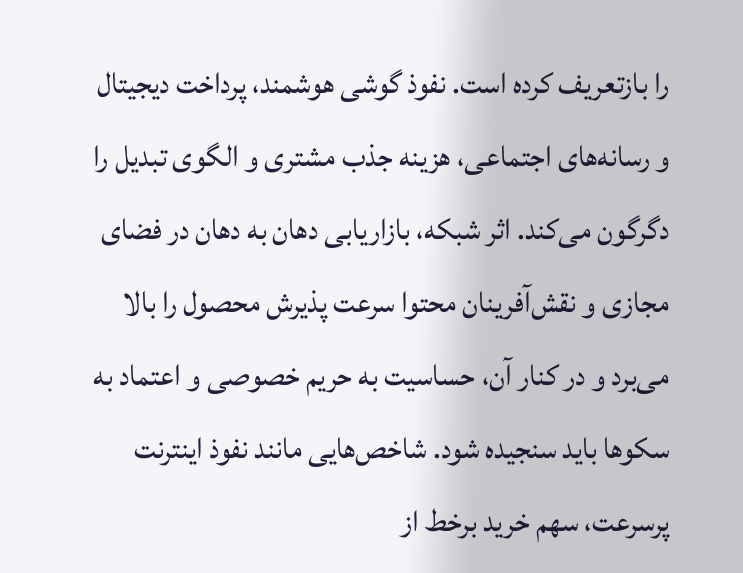را بازتعریف کرده است. نفوذ گوشی هوشمند، پرداخت دیجیتال و رسانه‌های اجتماعی، هزینه جذب مشتری و الگوی تبدیل را دگرگون می‌کند. اثر شبکه، بازاریابی دهان به دهان در فضای مجازی و نقش‌آفرینان محتوا سرعت پذیرش محصول را بالا می‌برد و در کنار آن، حساسیت به حریم خصوصی و اعتماد به سکوها باید سنجیده شود. شاخص‌هایی مانند نفوذ اینترنت پرسرعت، سهم خرید برخط از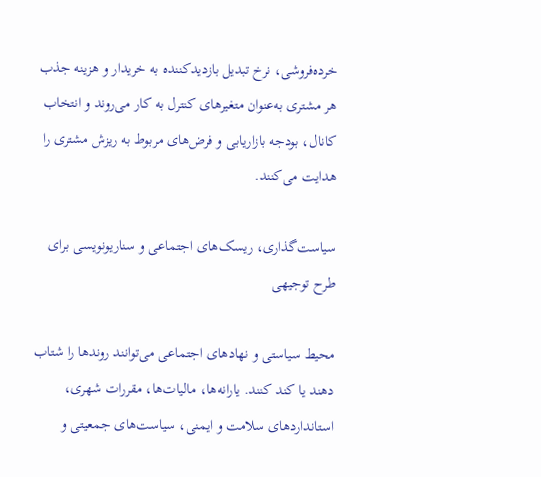خرده‌فروشی، نرخ تبدیل بازدیدکننده به خریدار و هزینه جذب هر مشتری به‌عنوان متغیرهای کنترل به کار می‌روند و انتخاب کانال، بودجه بازاریابی و فرض‌های مربوط به ریزش مشتری را هدایت می‌کنند.

سیاست‌گذاری، ریسک‌های اجتماعی و سناریونویسی برای طرح توجیهی

محیط سیاستی و نهادهای اجتماعی می‌توانند روندها را شتاب دهند یا کند کنند. یارانه‌ها، مالیات‌ها، مقررات شهری، استانداردهای سلامت و ایمنی، سیاست‌های جمعیتی و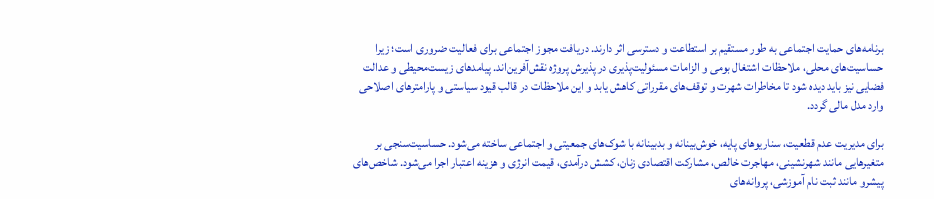برنامه‌های حمایت اجتماعی به طور مستقیم بر استطاعت و دسترسی اثر دارند. دریافت مجوز اجتماعی برای فعالیت ضروری است؛ زیرا حساسیت‌های محلی، ملاحظات اشتغال بومی و الزامات مسئولیت‌پذیری در پذیرش پروژه نقش‌آفرین‌اند. پیامدهای زیست‌محیطی و عدالت فضایی نیز باید دیده شود تا مخاطرات شهرت و توقف‌های مقرراتی کاهش یابد و این ملاحظات در قالب قیود سیاستی و پارامترهای اصلاحی وارد مدل مالی گردد.

برای مدیریت عدم قطعیت، سناریوهای پایه، خوش‌بینانه و بدبینانه با شوک‌های جمعیتی و اجتماعی ساخته می‌شود. حساسیت‌سنجی بر متغیرهایی مانند شهرنشینی، مهاجرت خالص، مشارکت اقتصادی زنان، کشش درآمدی، قیمت انرژی و هزینه اعتبار اجرا می‌شود. شاخص‌های پیشرو مانند ثبت نام آموزشی، پروانه‌های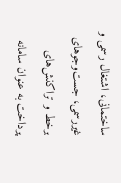ساختمانی، اشتغال رسمی و غیررسمی، جست‌وجوهای برخط و تراکنش‌های پرداخت به عنوان سامانه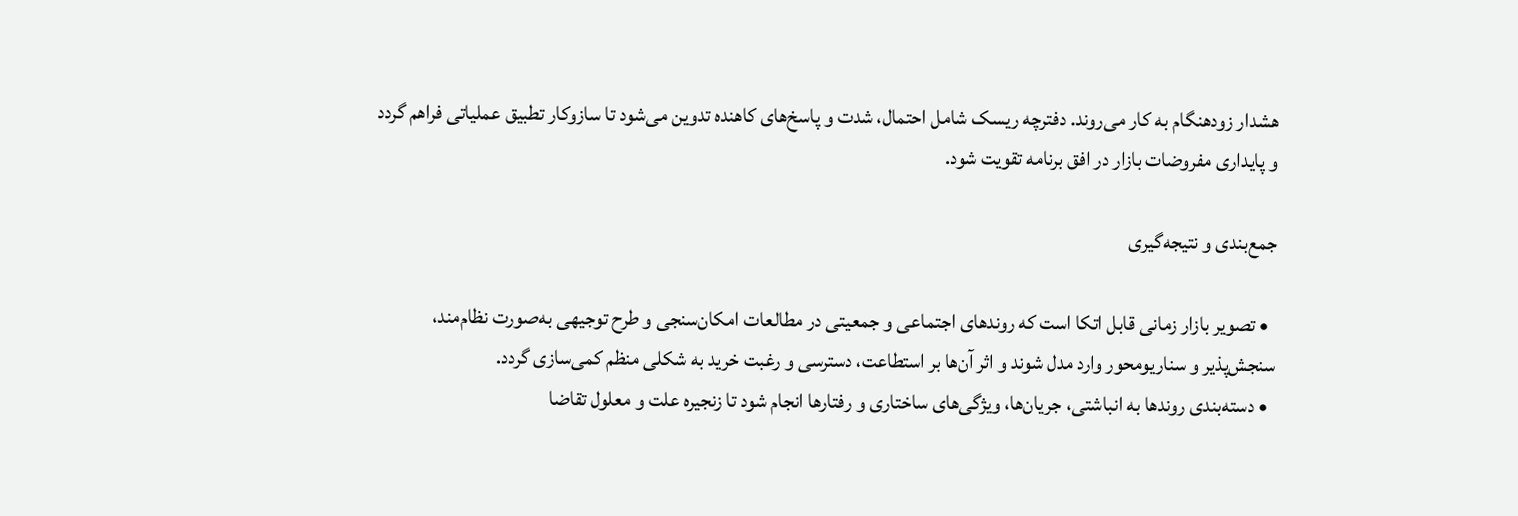هشدار زودهنگام به کار می‌روند. دفترچه ریسک شامل احتمال، شدت و پاسخ‌های کاهنده تدوین می‌شود تا سازوکار تطبیق عملیاتی فراهم گردد و پایداری مفروضات بازار در افق برنامه تقویت شود.

جمع‌بندی و نتیجه‌گیری

  • تصویر بازار زمانی قابل اتکا است که روندهای اجتماعی و جمعیتی در مطالعات امکان‌سنجی و طرح توجیهی به‌صورت نظام‌مند، سنجش‌پذیر و سناریومحور وارد مدل شوند و اثر آن‌ها بر استطاعت، دسترسی و رغبت خرید به شکلی منظم کمی‌سازی گردد.
  • دسته‌بندی روندها به انباشتی، جریان‌ها، ویژگی‌های ساختاری و رفتارها انجام شود تا زنجیره علت و معلول تقاضا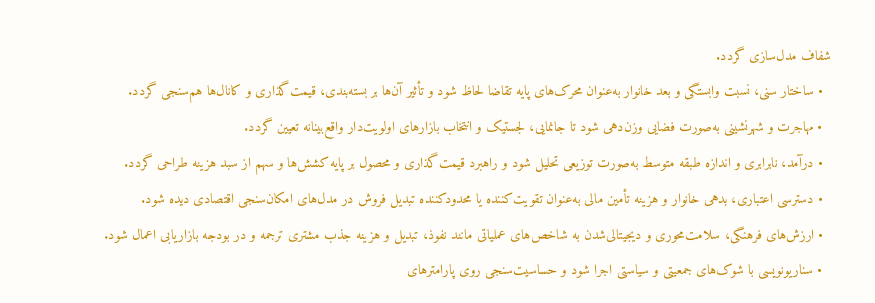شفاف مدل‌سازی گردد.
  • ساختار سنی، نسبت وابستگی و بعد خانوار به‌عنوان محرک‌های پایه تقاضا لحاظ شود و تأثیر آن‌ها بر بسته‌بندی، قیمت‌گذاری و کانال‌ها هم‌سنجی گردد.
  • مهاجرت و شهرنشینی به‌صورت فضایی وزن‌دهی شود تا جانمایی، لجستیک و انتخاب بازارهای اولویت‌دار واقع‌بینانه تعیین گردد.
  • درآمد، نابرابری و اندازه طبقه متوسط به‌صورت توزیعی تحلیل شود و راهبرد قیمت‌گذاری و محصول بر پایه کشش‌ها و سهم از سبد هزینه طراحی گردد.
  • دسترسی اعتباری، بدهی خانوار و هزینه تأمین مالی به‌عنوان تقویت‌کننده یا محدودکننده تبدیل فروش در مدل‌های امکان‌سنجی اقتصادی دیده شود.
  • ارزش‌های فرهنگی، سلامت‌محوری و دیجیتالی‌شدن به شاخص‌های عملیاتی مانند نفوذ، تبدیل و هزینه جذب مشتری ترجمه و در بودجه بازاریابی اعمال شود.
  • سناریونویسی با شوک‌های جمعیتی و سیاستی اجرا شود و حساسیت‌سنجی روی پارامترهای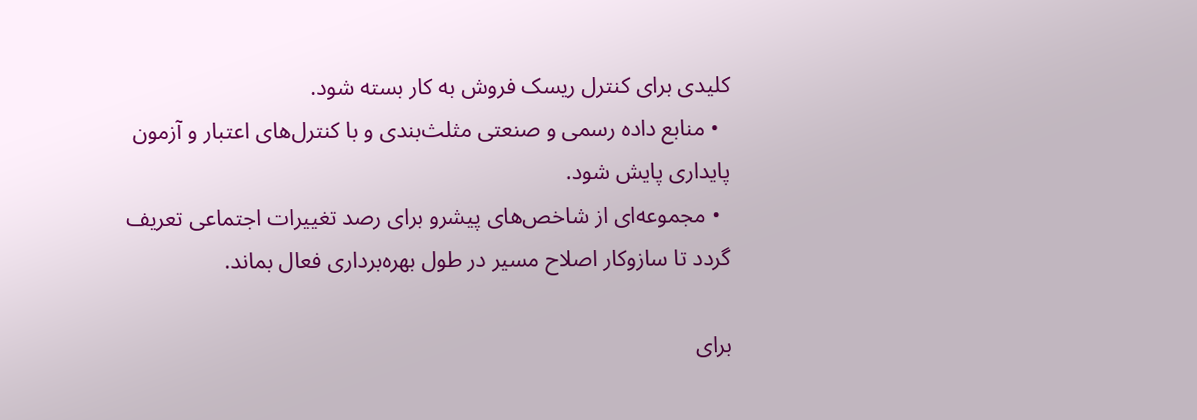کلیدی برای کنترل ریسک فروش به کار بسته شود.
  • منابع داده رسمی و صنعتی مثلث‌بندی و با کنترل‌های اعتبار و آزمون پایداری پایش شود.
  • مجموعه‌ای از شاخص‌های پیشرو برای رصد تغییرات اجتماعی تعریف گردد تا سازوکار اصلاح مسیر در طول بهره‌برداری فعال بماند.

برای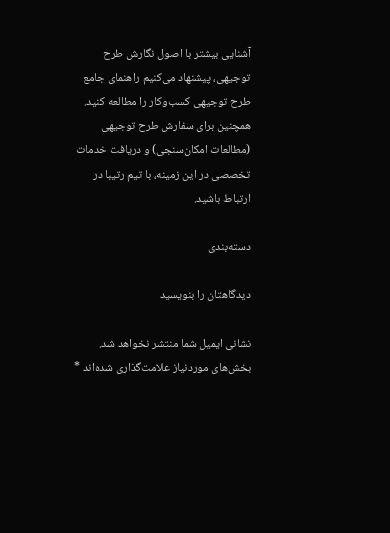آشنایی بیشتر با اصول نگارش طرح توجیهی، پیشنهاد می‌کنیم راهنمای جامع طرح توجیهی کسب‌وکار را مطالعه کنید.
همچنین برای سفارش طرح توجیهی (مطالعات امکان‌سنجی) و دریافت خدمات تخصصی در این زمینه، با تیم رتیبا در ارتباط باشید.

دسته‌بندی

دیدگاهتان را بنویسید

نشانی ایمیل شما منتشر نخواهد شد. بخش‌های موردنیاز علامت‌گذاری شده‌اند *